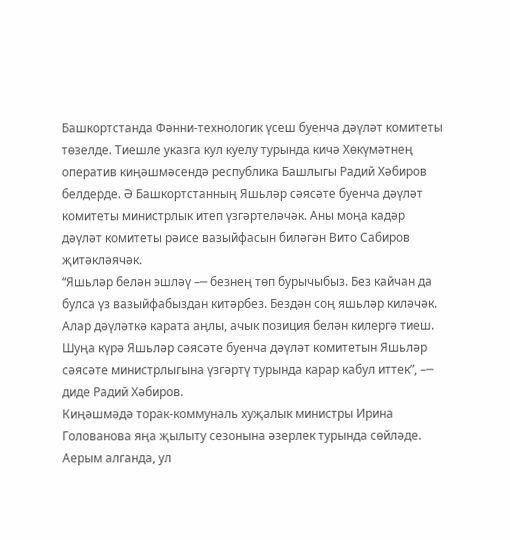Башкортстанда Фәнни-технологик үсеш буенча дәүләт комитеты төзелде. Тиешле указга кул куелу турында кичә Хөкүмәтнең оператив киңәшмәсендә республика Башлыгы Радий Хәбиров белдерде. Ә Башкортстанның Яшьләр сәясәте буенча дәүләт комитеты министрлык итеп үзгәртеләчәк. Аны моңа кадәр дәүләт комитеты рәисе вазыйфасын биләгән Вито Сабиров җитәкләячәк.
“Яшьләр белән эшләү –─ безнең төп бурычыбыз. Без кайчан да булса үз вазыйфабыздан китәрбез. Бездән соң яшьләр киләчәк. Алар дәүләткә карата аңлы, ачык позиция белән килергә тиеш. Шуңа күрә Яшьләр сәясәте буенча дәүләт комитетын Яшьләр сәясәте министрлыгына үзгәртү турында карар кабул иттек”, –─ диде Радий Хәбиров.
Киңәшмәдә торак-коммуналь хуҗалык министры Ирина Голованова яңа җылыту сезонына әзерлек турында сөйләде. Аерым алганда, ул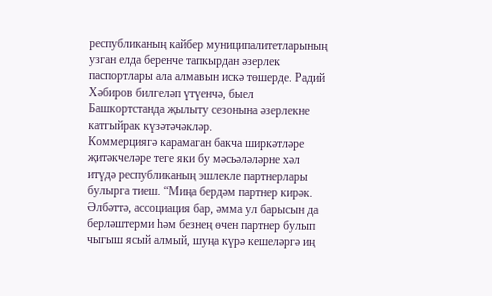республиканың кайбер муниципалитетларының узган елда беренче тапкырдан әзерлек паспортлары ала алмавын искә төшерде. Радий Хәбиров билгеләп үтүенчә, быел Башкортстанда җылыту сезонына әзерлекне катгыйрак күзәтәчәкләр.
Коммерциягә карамаган бакча ширкәтләре җитәкчеләре теге яки бу мәсьәләләрне хәл итүдә республиканың эшлекле партнерлары булырга тиеш. “Миңа бердәм партнер кирәк. Әлбәттә, ассоциация бар, әмма ул барысын да берләштерми һәм безнең өчен партнер булып чыгыш ясый алмый, шуңа күрә кешеләргә иң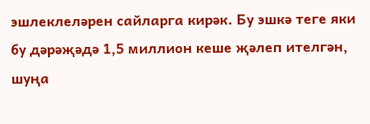эшлеклеләрен сайларга кирәк. Бу эшкә теге яки бу дәрәҗәдә 1,5 миллион кеше җәлеп ителгән, шуңа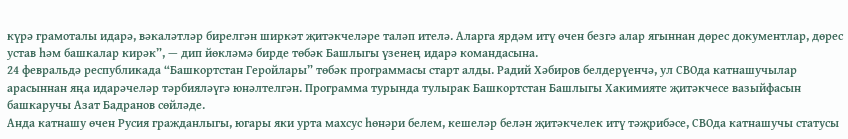күрә грамоталы идарә, вәкаләтләр бирелгән ширкәт җитәкчеләре таләп ителә. Аларга ярдәм итү өчен безгә алар ягыннан дөрес документлар, дөрес устав һәм башкалар кирәк”, — дип йөкләмә бирде төбәк Башлыгы үзенең идарә командасына.
24 февральдә республикада “Башкортстан Геройлары” төбәк программасы старт алды. Радий Хәбиров белдерүенчә, ул СВОда катнашучылар арасыннан яңа идарәчеләр тәрбияләүгә юнәлтелгән. Программа турында тулырак Башкортстан Башлыгы Хакимияте җитәкчесе вазыйфасын башкаручы Азат Бадранов сөйләде.
Анда катнашу өчен Русия гражданлыгы, югары яки урта махсус һөнәри белем, кешеләр белән җитәкчелек итү тәҗрибәсе, СВОда катнашучы статусы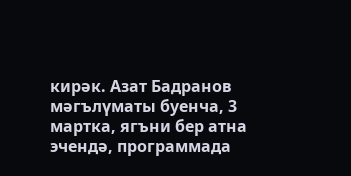кирәк. Азат Бадранов мәгълүматы буенча, 3 мартка, ягъни бер атна эчендә, программада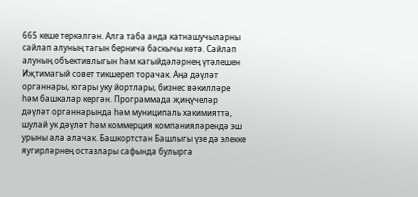665 кеше теркәлгән. Алга таба анда катнашучыларны сайлап алуның тагын берничә баскычы көтә. Сайлап алуның объективлыгын һәм кагыйдәләрнең үтәлешен Иҗтимагый совет тикшереп торачак. Аңа дәүләт органнары, югары уку йортлары, бизнес вәкилләре һәм башкалар кергән. Программада җиңүчеләр дәүләт органнарында һәм муниципаль хакимияттә, шулай ук дәүләт һәм коммерция компанияләрендә эш урыны ала алачак. Башкортстан Башлыгы үзе дә элекке яугирләрнең остазлары сафында булырга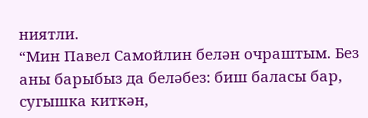ниятли.
“Мин Павел Самойлин белән очраштым. Без аны барыбыз да беләбез: биш баласы бар, сугышка киткән,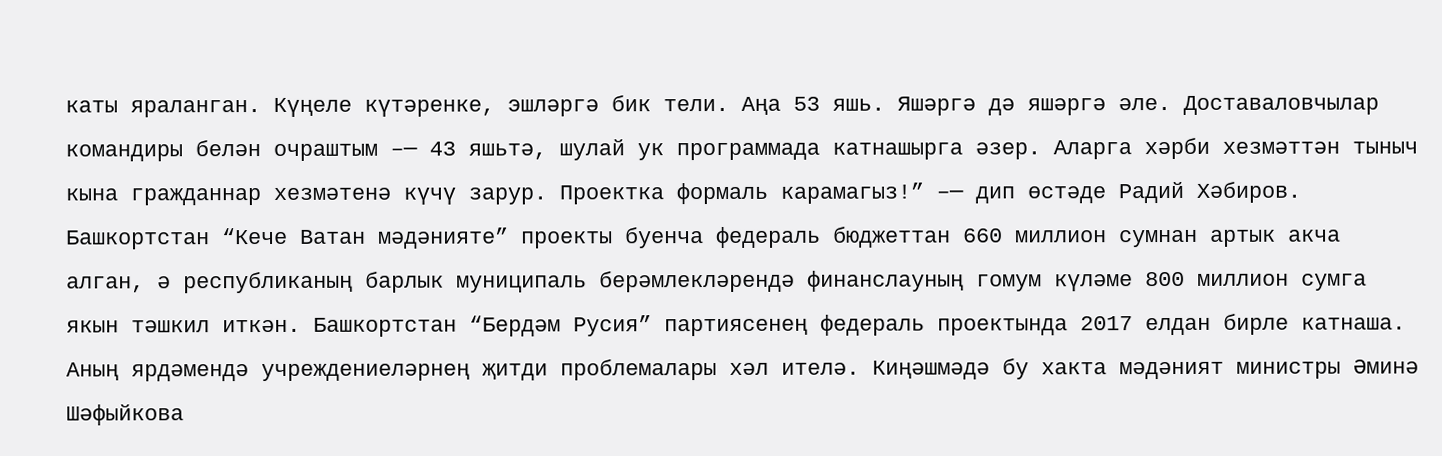каты яраланган. Күңеле күтәренке, эшләргә бик тели. Аңа 53 яшь. Яшәргә дә яшәргә әле. Доставаловчылар командиры белән очраштым –─ 43 яшьтә, шулай ук программада катнашырга әзер. Аларга хәрби хезмәттән тыныч кына гражданнар хезмәтенә күчү зарур. Проектка формаль карамагыз!” –─ дип өстәде Радий Хәбиров.
Башкортстан “Кече Ватан мәдәнияте” проекты буенча федераль бюджеттан 660 миллион сумнан артык акча алган, ә республиканың барлык муниципаль берәмлекләрендә финанслауның гомум күләме 800 миллион сумга якын тәшкил иткән. Башкортстан “Бердәм Русия” партиясенең федераль проектында 2017 елдан бирле катнаша. Аның ярдәмендә учреждениеләрнең җитди проблемалары хәл ителә. Киңәшмәдә бу хакта мәдәният министры Әминә Шәфыйкова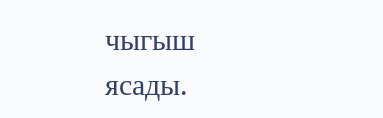чыгыш ясады.